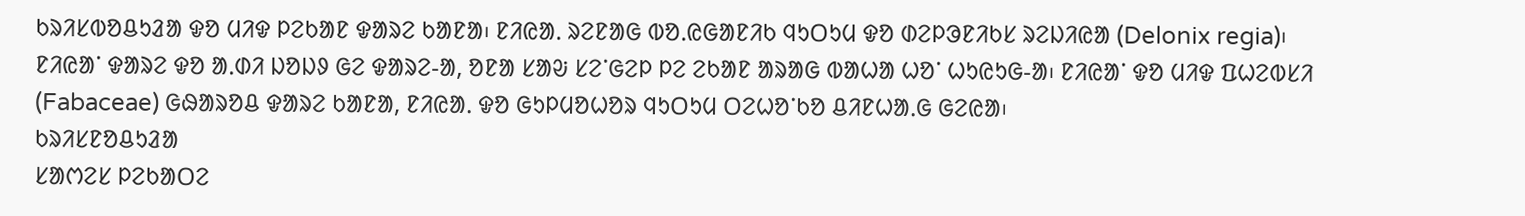ᱠᱨᱤᱥᱵᱚᱪᱩᱲᱟ ᱫᱚ ᱢᱤᱫ ᱞᱮᱠᱟᱱ ᱫᱟᱨᱮ ᱠᱟᱱᱟ᱾ ᱱᱤᱭᱟᱹ ᱨᱮᱱᱟᱜ ᱵᱚᱹᱭᱜᱟᱱᱤᱠ ᱧᱩᱛᱩᱢ ᱫᱚ ᱰᱮᱞᱳᱱᱤᱠᱥ ᱨᱮᱡᱤᱭᱟ (Delonix regia)᱾ ᱱᱤᱭᱟᱸ ᱫᱟᱨᱮ ᱫᱚ ᱟᱹᱰᱤ ᱡᱚᱡᱽ ᱜᱮ ᱫᱟᱨᱮ-ᱟ, ᱚᱱᱟ ᱥᱟᱶ ᱥᱮᱸᱜᱮᱞ ᱞᱮ ᱮᱠᱟᱱ ᱟᱨᱟᱜ ᱵᱟᱦᱟ ᱦᱚᱸ ᱦᱩᱭᱩᱜ-ᱟ᱾ ᱱᱤᱭᱟᱸ ᱫᱚ ᱢᱤᱫ ᱯᱦᱮᱵᱥᱤ (Fabaceae) ᱜᱷᱟᱨᱚᱪ ᱫᱟᱨᱮ ᱠᱟᱱᱟ, ᱱᱤᱭᱟᱹ ᱫᱚ ᱜᱩᱞᱢᱚᱦᱚᱨ ᱧᱩᱛᱩᱢ ᱛᱮᱦᱚᱸᱠᱚ ᱪᱤᱱᱦᱟᱹᱜ ᱜᱮᱭᱟ᱾
ᱠᱨᱤᱥᱱᱚᱪᱩᱲᱟ
ᱥᱟᱬᱮᱥ ᱞᱮᱠᱟᱛᱮ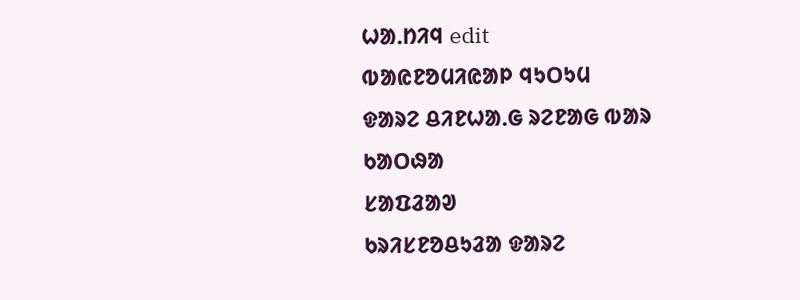ᱦᱟᱹᱴᱤᱧ edit
ᱵᱟᱭᱱᱚᱢᱤᱭᱟᱞ ᱧᱩᱛᱩᱢ
ᱫᱟᱨᱮ ᱪᱤᱱᱦᱟᱹᱜ ᱨᱮᱱᱟᱜ ᱵᱟᱨ ᱠᱟᱛᱷᱟ
ᱥᱟᱯᱲᱟᱣ
ᱠᱨᱤᱥᱱᱚᱪᱩᱲᱟ ᱫᱟᱨᱮ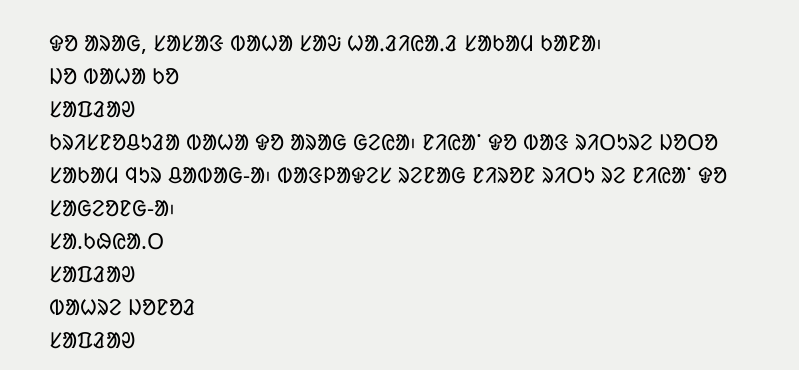ᱫᱚ ᱟᱨᱟᱜ, ᱥᱟᱥᱟᱝ ᱵᱟᱦᱟ ᱥᱟᱶ ᱦᱟᱹᱲᱤᱭᱟᱹᱲ ᱥᱟᱠᱟᱢ ᱠᱟᱱᱟ᱾
ᱡᱚ ᱵᱟᱦᱟ ᱠᱚ
ᱥᱟᱯᱲᱟᱣ
ᱠᱨᱤᱥᱱᱚᱪᱩᱲᱟ ᱵᱟᱦᱟ ᱫᱚ ᱟᱨᱟᱜ ᱜᱮᱭᱟ᱾ ᱱᱤᱭᱟᱸ ᱫᱚ ᱵᱟᱝ ᱨᱤᱛᱩᱨᱮ ᱡᱚᱛᱚ ᱥᱟᱠᱟᱢ ᱧᱩᱨ ᱪᱟᱵᱟᱜ-ᱟ᱾ ᱵᱟᱝᱞᱟᱫᱮᱥ ᱨᱮᱱᱟᱜ ᱱᱤᱨᱚᱱ ᱨᱤᱛᱩ ᱨᱮ ᱱᱤᱭᱟᱸ ᱫᱚ ᱥᱟᱜᱮᱚᱱᱜ-ᱟ᱾
ᱥᱟ.ᱠᱷᱭᱟ.ᱛ
ᱥᱟᱯᱲᱟᱣ
ᱵᱟᱦᱨᱮ ᱡᱚᱱᱚᱲ
ᱥᱟᱯᱲᱟᱣ